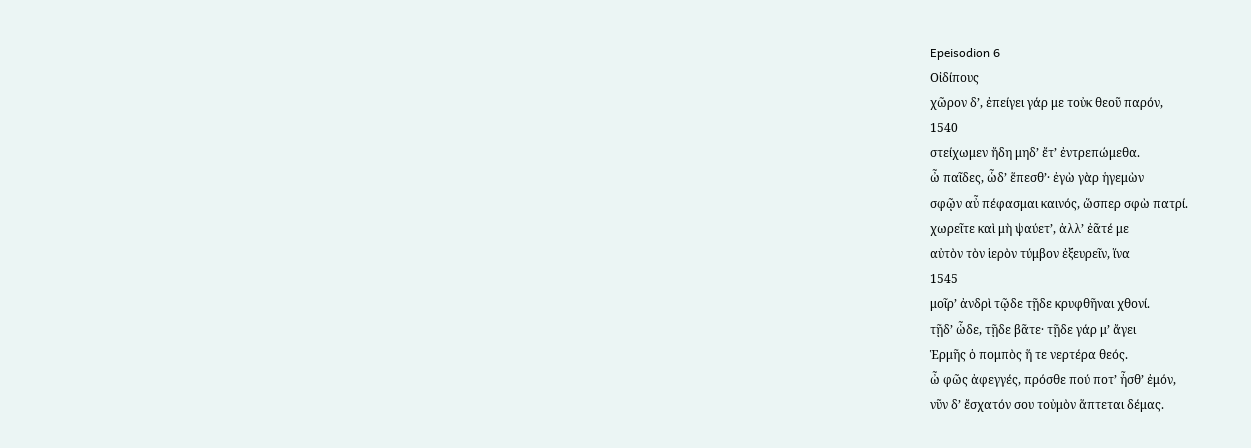Epeisodion 6
Οἰδίπους
χῶρον δʼ, ἐπείγει γάρ με τοὐκ θεοῦ παρόν,
1540
στείχωμεν ἤδη μηδʼ ἔτʼ ἐντρεπώμεθα.
ὦ παῖδες, ὧδʼ ἕπεσθʼ· ἐγὼ γὰρ ἡγεμὼν
σφῷν αὖ πέφασμαι καινός, ὥσπερ σφὼ πατρί.
χωρεῖτε καὶ μὴ ψαύετʼ, ἀλλʼ ἐᾶτέ με
αὐτὸν τὸν ἱερὸν τύμβον ἐξευρεῖν, ἵνα
1545
μοῖρʼ ἀνδρὶ τῷδε τῇδε κρυφθῆναι χθονί.
τῇδʼ ὧδε, τῇδε βᾶτε· τῇδε γάρ μʼ ἄγει
Ἑρμῆς ὁ πομπὸς ἥ τε νερτέρα θεός.
ὦ φῶς ἀφεγγές, πρόσθε πού ποτʼ ἦσθʼ ἐμόν,
νῦν δʼ ἔσχατόν σου τοὐμὸν ἅπτεται δέμας.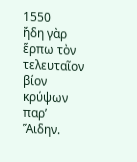1550
ἤδη γὰρ ἕρπω τὸν τελευταῖον βίον
κρύψων παρʼ Ἅιδην.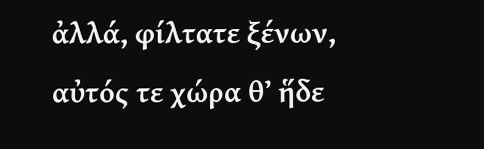ἀλλά, φίλτατε ξένων,
αὐτός τε χώρα θʼ ἥδε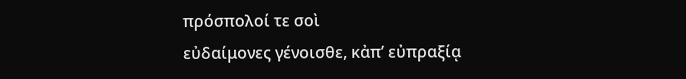πρόσπολοί τε σοὶ
εὐδαίμονες γένοισθε, κἀπʼ εὐπραξίᾳ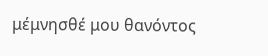μέμνησθέ μου θανόντος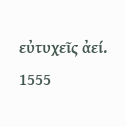εὐτυχεῖς ἀεί.
1555